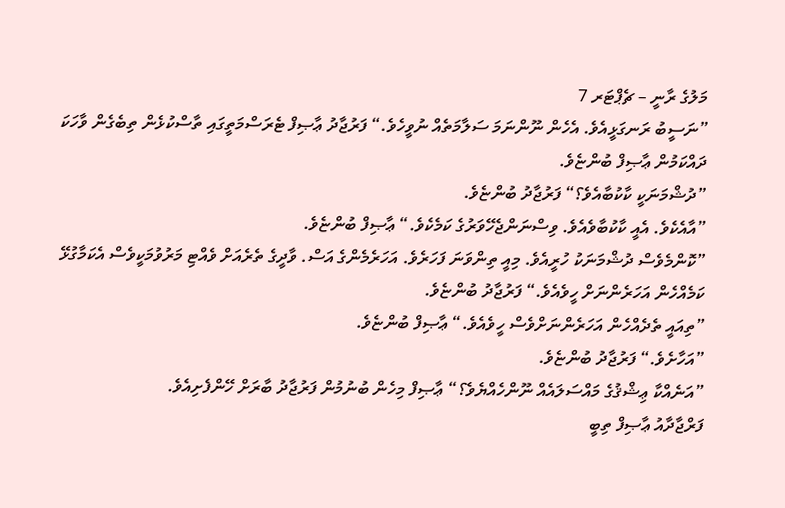މަލުގެ ރާނީ – ޗެޕްޓަރ 7
”ނަސީބު ރަނގަޅީއެވެ. އެހެން ނޫންނަމަ ސަލާމަތެއް ނުވީހެވެ.“ ފަރުޖާދު ޢާޞިފް ޓެރަސްމަތީގައި ތާސްކުޅެން ތިބެގެން ވާހަކަ ދައްކަމުން ޢާޞިފް ބުންޏެވެ.
”ދުޝްމަނަކީ ކާކުބާއެވެ؟“ ފަރުޖާދު ބުންޏެވެ.
”އާއެކެވެ. އެއީ ކާކުބާވެއެވެ. ވިސްނަންޖެހޭވަރުގެ ކަމެކެވެ.“ ޢާޞިފް ބުންޏެވެ.
”ކޮންމެވެސް ދުޝްމަނަކު ހުރީއެވެ. މިއީ ތިންވަނަ ފަހަރެވެ. އަހަރެމެންގެ އަސް. ވާދީގެ ތެރެއަށް ވެއްޓި މަރުވުމަކީވެސް އެކަމާގުޅޭ ކަމެއްހެން އަހަރެންނަށް ހީވެއެވެ.“ ފަރުޖާދު ބުންޏެވެ.
”ތިއައީ ތެދެއްހެން އަހަރެންނަށްވެސް ހީވެއެވެ.“ ޢާޞިފް ބުންޏެވެ.
”އަހާށެވެ.“ ފަރުޖާދު ބުންޏެވެ.
”އަނެއްކާ ޢިޝްޤުގެ މައްސަލައެއް ނޫންހެއްޔެވެ؟“ ޢާޞިފް މިހެން ބުނުމުން ފަރުޖާދު ބާރަށް ހޭންފެށިއެވެ.
ފަރްޖާދާއު ޢާޞިފް ތިބީ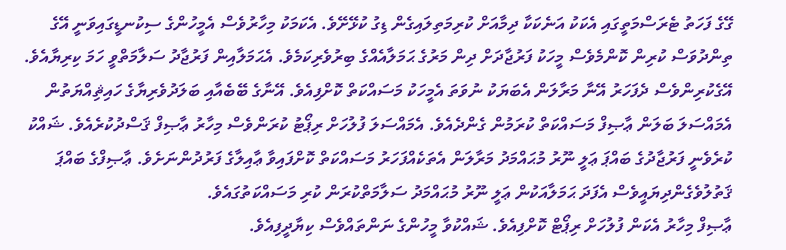ގޭގެ ފަހަތު ޓެރަސްމަތީގައި އެކަކު އަނެކަކާ ދިމާއަށް ކުރިމަތިލައިގެން ޑިގު ކުޅޭށޭވެ. އެކަމަކު މިހާރުވެސް އެމީހުންގެ ސިކުނޑީގައިވަނީ އޭގެ ތިންދުވަސް ކުރިން ކޮންމެވެސް މީހަކު ފަރުޖާދަށް ދިން މަރުގެ ޙަމަލާއެއްގެ ބިރުވެރިކަމެވެ. އެޙަމަލާއިން ފަރުޖާދު ސަލާމަތްވީ ހަމަ ކިރިޔާއެވެ. އޭގެކުރިންވެސް ދެފަހަރު އޭނާ މަރާލަން އެބަޔަކު ނުވަތަ އެމީހަކު މަސައްކަތް ކޮށްފިއެވެ. އޭނާގެ ބޭބެއާއި ބަލަދުވެރިޔާގެ ހައިޘިއްޔަތުން އެމައްސަލަ ބަލަން ޢާޞިފް މަސައްކަތް ކުރަމުން ގެންދެއެވެ. އެމައްސަލަ ފުލުހަށް ރިޕޯޓު ކުރަންވެސް މިހާރު ޢާޞިފް ޤަސްދުކުރެއެވެ. ޝައްކު ކުރެވެނީ ފަރުޖާދުގެ ބައްޕަ ޢަލީ ނޫރު މުޙައްމަދު މަރާލަން އެތަކެއްފަހަރު މަސައްކަތް ކޮށްފައިވާ ޢާއިލާގެ ފަރުދުންނަށެވެ. ޢާޞިފްގެ ބައްޕަ ޤަތުލުވެގެންދިޔައީވެސް އެފަދަ ޙަމަލާއަކުން ޢަލީ ނޫރު މުޙައްމަދު ސަލާމަތްކުރަން ކުރި މަސައްކަތުގައެވެ.
ޢާޞިފް މިހާރު އެކަން ފުލުހަށް ރިޕޯޓް ކޮށްފިއެވެ. ޝައްކުވާ މީހުންގެ ނަންތައްވެސް ކިޔާދީފިއެވެ.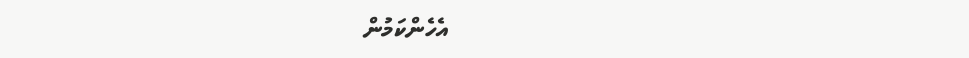އެހެންކަމުން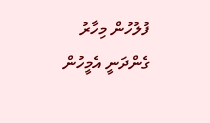ފުލުހުން މިހާރު ގެންދަނީ އެމީހުން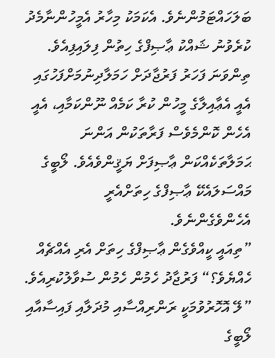ބަލަހައްޓަމުންނެވެ. އެކަމަކު މިހާރު އެމީހުންނާމެދު ކުރެވުނު ޝައްކު ޢާޞިފްގެ ހިތުން ފިލައިފިއެވެ. ތިންވަނަ ފަހަރު ފަރުޖާދަށް ހަމަލާދިނުމަށްފަހުގައި އެއީ އެޢާއިލާގެ މީހުން ކުރާ ކަމެއް ނޫންކަމާއި، އެއީ އެހެން ކޮންމެވެސް ފަރާތަކުން އަންނަ ޙަމަލާތަކެއްކަން ޢާޞިފަށް ޔަޤީންވެއެވެ. ލޯބީގެ މައްސަލައެކޭ ޢާޞިފްގެ ހިތަށްއެރީ އެހެންވެގެންނެވެ.
”ތިއައީ ކީއްވެގެން ޢާޞިފްގެ ހިތަށް އެރި އެއްޗެއް ހެއްޔެވެ؟“ ފަރުޖާދު ހެމުން ހެމުން ސުވާލުކުރިއެވެ.
”ލޭ އޮހޮރުވުމަކީ ރަންރިއްސާއި މުދަލާއި ފައިސާއާއި ލޯބީގެ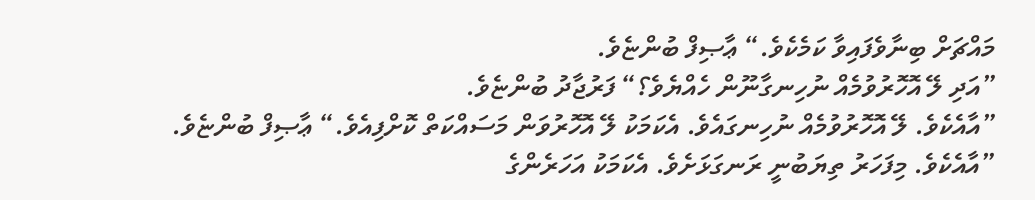މައްޗަށް ބިނާވެފައިވާ ކަމެކެވެ.“ ޢާޞިފް ބުންޏެވެ.
”އަދި ލޭ އޮހޮރުވުމެއް ނުހިނގާނޫން ހެއްޔެވެ؟“ ފަރުޖާދު ބުންޏެވެ.
”އާއެކެވެ. ލޭ އޮހޮރުވުމެއް ނުހިނގައެވެ. އެކަމަކު ލޭ އޮހޮރުވަން މަސައްކަތް ކޮށްފިއެވެ.“ ޢާޞިފް ބުންޏެވެ.
”އާއެކެވެ. މިފަހަރު ތިޔަބުނީ ރަނގަޅަށެވެ. އެކަމަކު އަހަރެންގެ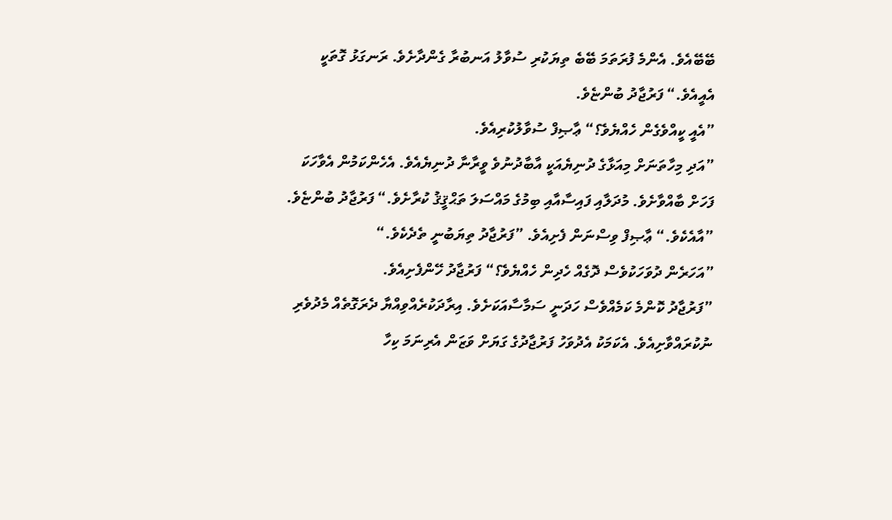ބޭބޭއެވެ. އެންމެ ފުރަތަމަ ބޭބެ ތިޔަކުރި ސުވާލު އަނބުރާ ގެންދާށެވެ. ރަނގަޅު ގޮތަކީ އެއީއެވެ.“ ފަރުޖާދު ބުންޏެވެ.
”އެއީ ކީއްވެގެން ހެއްޔެވެ؟“ ޢާޞިފް ސުވާލުކުރިއެވެ.
”އަދި މިހާތަނަށް މިއަޅާގެ ދުނިޔެއަކީ އާބާދުނުވެ ވީރާނާ ދުނިޔެއެވެ. އެހެންކަމުން އެވާހަކަ ފަހަށް ބާއްވާށެވެ. މުދަލާއި ފައިސާއާއި ބިމުގެ މައްސަލަ ތަޙްޤީޤު ކުރާށެވެ.“ ފަރުޖާދު ބުންޏެވެ.
”އާއެކެވެ.“ ޢާޞިފް ވިސްނަން ފެށިއެވެ. ”ފަރުޖާދު ތިޔަބުނީ ތެދެކެވެ.“
”އަހަރެން ދުވަހަކުވެސް ދޮގެއް ހެދިން ހެއްޔެވެ؟“ ފަރުޖާދު ހޭންފެށިއެވެ.
”ފަރުޖާދު ކޮންމެ ކަމެއްވެސް ހަދަނީ ސަމާސާއަކަށެވެ. އިރާދަކުރެއްވިއްޔާ ދެރަގޮތެއް މެދުވެރި ނުކުރައްވާށިއެވެ. އެކަމަކު އެދުވަހު ފަރުޖާދުގެ ގަޔަށް ވަޒަން އެރިނަމަ ކިހާ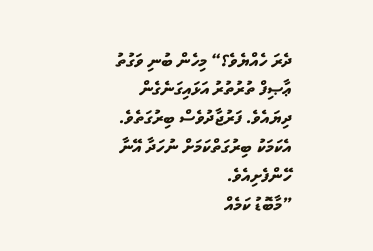ދެރަ ހެއްޔެވެ؟“ މިހެން ބުނި ވަގުތު ޢާޞިފް ތުރުތުރު އަޅައިގަނެގެން ދިޔައެވެ. ފަރުޖާދުވެސް ބިރުގަތެވެ. އެކަމަކު ބިރުގަތްކަމަށް ނުހަދާ އޭނާ ހޭންފެށިއެވެ.
”މާބޮޑު ކަމެއް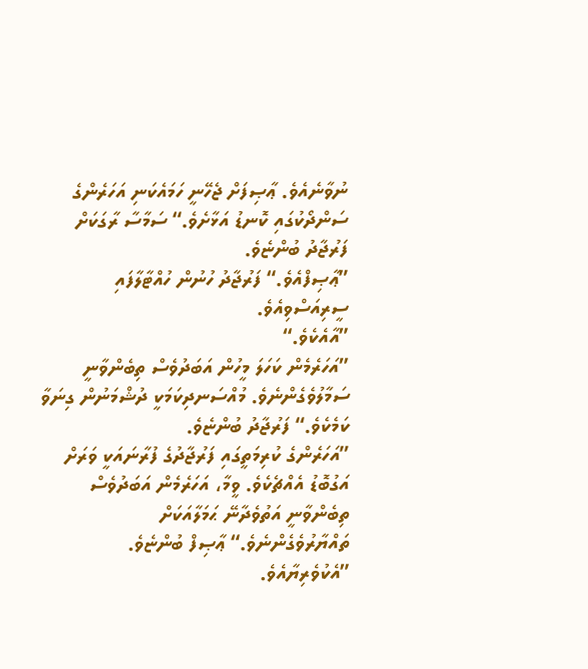ނުވާނެއެވެ. ޢާޞިފަށް ޖެހޭނީ ހަމައެކަނި އަހަރެންގެ ސަންދޯކުގައި ކޮނޑު އަޅާށެވެ.“ ސަމާސާ ރާގަކަށް ފަރުޖާދު ބުންޏެވެ.
”ޢާޞިފްއެވެ.“ ފަރުޖާދު ހުނުން ހުއްޓާލާފައި ސީރިއަސްވިއެވެ.
”އާއެކެވެ.“
”އަހަރެމެން ކަހަލަ މީހުން އަބަދުވެސް ތިބެންވާނީ ސަމާލުވެގެންނެވެ. މުއްސަނދިކަމަކީ ދުޝްމަނުން ގިނަވާ ކަމެކެވެ.“ ފަރުޖާދު ބުންޏެވެ.
”އަހަރެންގެ ކުރިމަތީގައި ފަރުޖާދުގެ ފުރާނައަކީ ވަރަށް އަގުބޮޑު އެއްޗެކެވެ. ވީމާ، އަހަރެމެން އަބަދުވެސް ތިބެންވާނީ އަތުވެދާނޭ ޙަމަލާއަކަށް ތައްޔާރުވެގެންނެވެ.“ ޢާޞިފް ބުންޏެވެ.
”އެކުވެރިޔާއެވެ.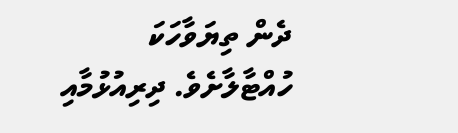ދެން ތިޔަވާހަކަ ހުއްޓާލާށެވެ. ދިރިއުޅުމާއި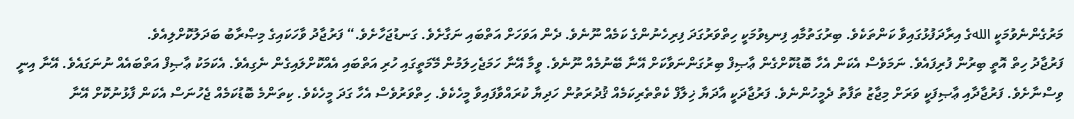މަރުގެންނެވުމަކީ اللهގެ އިރާދަފުޅުގައިވާ ކަންތަކެވެ. ބިރުގަތުމާއި ފިނޑިވުމަކީ ހިތްވަރުގަދަ ފިރިހެނުންގެ ކަމެއް ނޫނެވެ. ދެން އަވަހަށް އަތްބައި ނަގާށެވެ. ގަނޑުޖަހާށެވެ.“ ފަރުޖާދު ވާހަކައިގެ މިޞްރާބު ބަދަލުކޮށްލިއެވެ.
ފަރުޖާދު ހިތް އޮތީ ބިރުން ފުރިފައެވެ. ނަމަވެސް އެކަން އެހާ ބޮޑުކޮށްގެން ޢާޞިފް ބިރުގަންނަވާކަށް އޭނާ ބޭނުމެއް ނޫނެވެ. ވީމާ އޭނާ ހަމަޖެހިލަމުން މޭމަތީގައި ހުރި އަތްބައި އެއްކޮށްލައިގެން ނެގިއެވެ. އެކަމަކު ޢާޞިފް އަތްބައެއް ނުނަގައެވެ. އޭނާ އިނީ ވިސްނާށެވެ. ފަރުޖާދާއި ޢާޞިފަކީ ވަރަށް މިޖާޒު ތަފާތު ދެމީހުންނެވެ. ފަރުޖާދަކީ އާދަޔާ ޚިލާފް ކެތްތެރިކަމެއް ޤުދުރަތުން ހަދިޔާ ކުރައްވާފައިވާ މީހެކެވެ. ހިތްވަރުވެސް އެހާ ގަދަ މީހެކެވެ. ކިތަންމެ ބޮޑުކަމެއް ޖެހުނަސް އެކަން ފާޅުނުކޮށް އޭނާ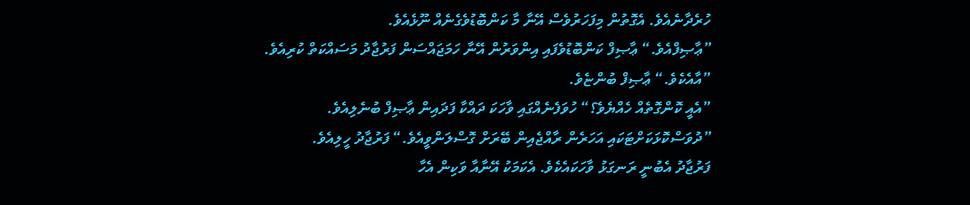ހުރެދާނެއެވެ. އެގޮތުން މިފަހަރުވެސް އޭނާ މާ ކަންބޮޑުވެގެނެއް ނޫޅެއެވެ.
”ޢާޞިފްއެވެ.“ ޢާޞިފް ކަންބޮޑުވެފައި އިންވަރުން އޭނާ ހަމަޖައްސަން ފަރުޖާދު މަސައްކަތް ކުރިއެވެ.
”އާއެކެވެ.“ ޢާޞިފް ބުންޏެވެ.
”އެއީ ކޮންގޮތެއް ހެއްޔެވެ؟“ ހުވަފެނެއްގައި ވާހަކަ ދައްކާ ފަދައިން ޢާޞިފް ބުނެލިއެވެ.
”ދުވަސްކޮޅަކަށްޓަކައި އަހަރެން ރާއްޖެއިން ބޭރަށް ގޮސްލަންވީއެވެ.“ ފަރުޖާދު ހީލިއެވެ.
ފަރުޖާދު އެބުނީ ރަނގަޅު ވާހަކައެކެވެ. އެކަމަކު އޭނާއާ ވަކިން އެހާ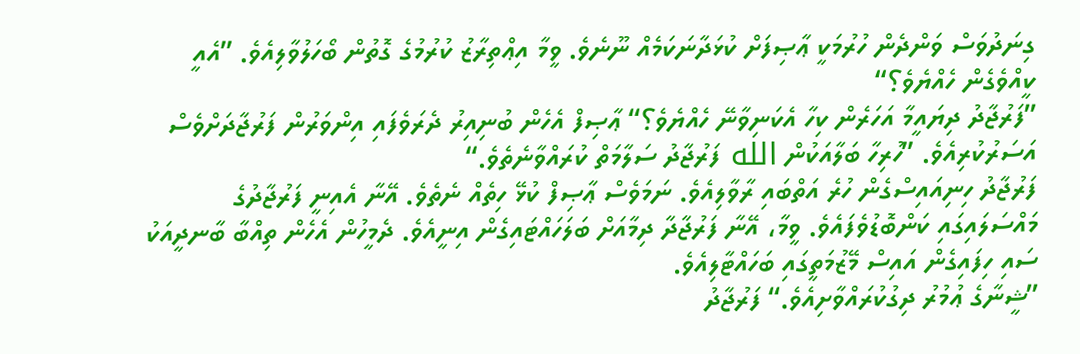ގިނަދުވަސް ވަންދެން ހުރުމަކީ ޢާޞިފަށް ކުޅަދާނަކަމެއް ނޫނެވެ. ވީމާ އިޢްތިރާޒު ކުރުމުގެ ގޮތުން ބޯހަލުވާލިއެވެ. ”އެއީ ކީއްވެގެން ހެއްޔެވެ؟“
”ފަރުޖާދު ދިޔައީމާ އަހަރެން ކިހާ އެކަނިވާނޭ ހެއްޔެވެ؟“ ޢާޞިފް އެހެން ބުނިއިރު ދެރަވެފައި އިންވަރުން ފަރުޖާދަށްވެސް އަސަރުކުރިއެވެ. ”ހުރިހާ ބަލާއަކުން الله ފަރުޖާދު ސަލާމަތް ކުރައްވާނެތެވެ.“
ފަރުޖާދު ހިނިއައިސްގެން ހުރެ އަތްބައި ރާވާލިއެވެ. ނަމަވެސް ޢާޞިފް ކުޅޭ ހިތެއް ނެތެވެ. އޭނާ އެއިނީ ފަރުޖާދުގެ މައްސަލައިގައި ކަންބޮޑުވެފައެވެ. ވީމާ، އޭނާ ފަރުޖާދާ ދިމާއަށް ބަލަހައްޓައިގެން އިނީއެވެ. ދެމީހުން އެހެން ތިއްބާ ބާނދީއަކު ސައި ހިފައިގެން އައިސް މޭޒުމަތީގައި ބަހައްޓާލިއެވެ.
”ޝީނާގެ ޢުމުރު ދިގުކުރައްވާށިއެވެ.“ ފަރުޖާދު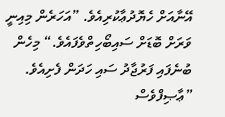އޭނާއަށް ހެޔޮދުޢާކުރިއެވެ. ”އަހަރެން މިއިނީ ވަރަށް ބޮޑަށް ސައިބޯހިތްވެފައެވެ.“ މިހެން ބުނެފައި ފަރުޖާދު ސައި ހަދަން ފެށިއެވެ.
”ޢާޞިފްވެސް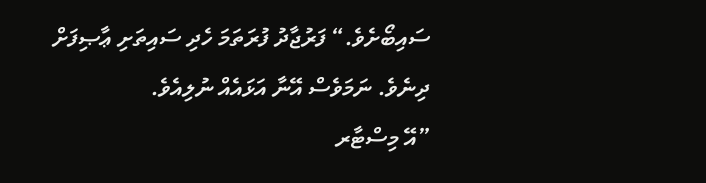ސައިބޯށެވެ.“ ފަރުޖާދު ފުރަތަމަ ހެދި ސައިތަށި ޢާޞިފަށް ދިނެވެ. ނަމަވެސް އޭނާ އަޅައެއް ނުލިއެވެ.
”އޭ މިސްޓާރ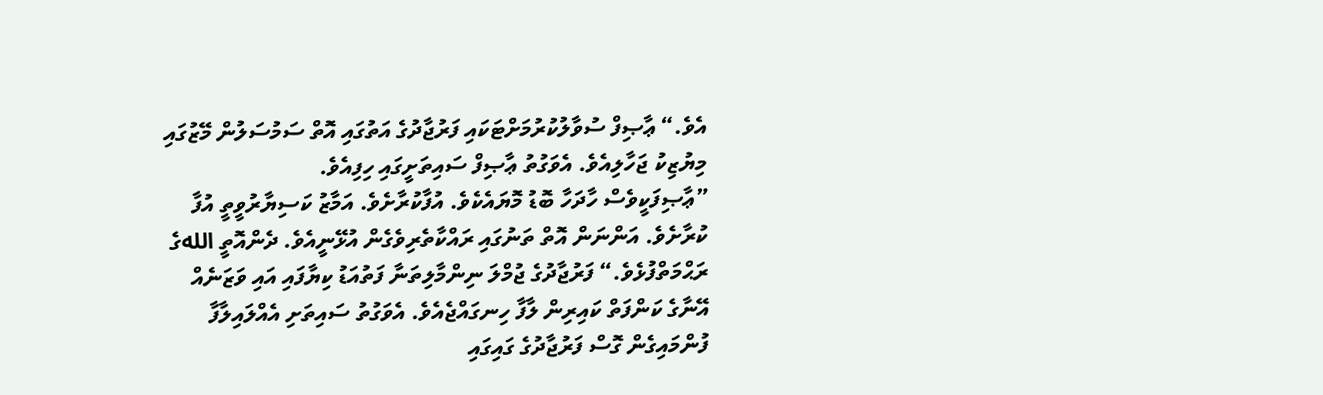އެވެ.“ ޢާޞިފް ސުވާލުކުރުމަށްޓަކައި ފަރުޖާދުގެ އަތުގައި އޮތް ސަމުސަލުން މޭޒުގައި މިޔުޒިކު ޖަހާލިއެވެ. އެވަގުތު ޢާޞިފް ސައިތަށީގައި ހިފިއެވެ.
”ޢާޞިފަކީވެސް ހާދަހާ ބޮޑު މޮޔައެކެވެ. އުފާކުރާށެވެ. އަމާޒު ކަސިޔާރުވީތީ އުފާ ކުރާށެވެ. އަންނަން އޮތް ތަނުގައި ރައްކާތެރިވެގެން އުޅޭނީއެވެ. ދެންއޮތީ اللهގެ ރަޙްމަތްފުޅެވެ.“ ފަރުޖާދުގެ ޖުމްލަ ނިންމާލިތަނާ ފަތުއަޑު ކިޔާފައި އައި ވަޒަނެއް އޭނާގެ ކަންފަތް ކައިރިން ލާފާ ހިނގައްޖެއެވެ. އެވަގުތު ސައިތަށި އެއްލައިލާފާ ފުންމައިގެން ގޮސް ފަރުޖާދުގެ ގައިގައި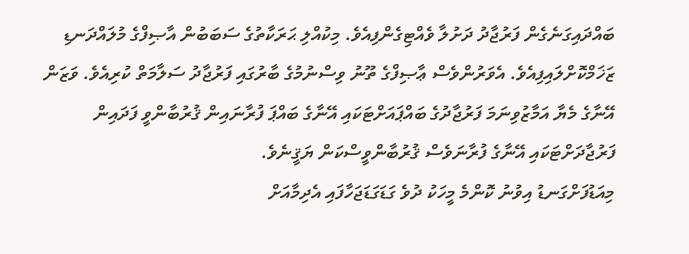ބައްދައިގަނެގެން ފަރުޖާދު ދަށުލާ ވެއްޓިގެންފިއެވެ. މިކުއްލި ޙަރަކާތުގެ ސަބަބުން އާޞިފްގެ މުލައްދަނޑި ޒަޚަމްކޮށްލައިފިއެވެ. އެވަރުންވެސް ޢާޞިފްގެ ތޫނު ވިސްނުމުގެ ބާރުގައި ފަރުޖާދު ސަލާމަތް ކުރިއެވެ. ވަޒަން އޭނާގެ މެޔާ އަމާޒުވިނަމަ ފަރުޖާދުގެ ބައްޕައަށްޓަކައި އޭނާގެ ބައްޕަ ފުރާނައިން ޤުރުބާންވީ ފަދައިން ފަރުޖާދަށްޓަކައި އޭނާގެ ފުރާނަވެސް ޤުރުބާންވީސްކަން ޔަޤީނެވެ.
މިއަޑުފަށްގަނޑު އިވުނު ކޮންމެ މީހަކު ދުވެ ގަޑަގަޑަޖަހާފައި އެދިމާއަށް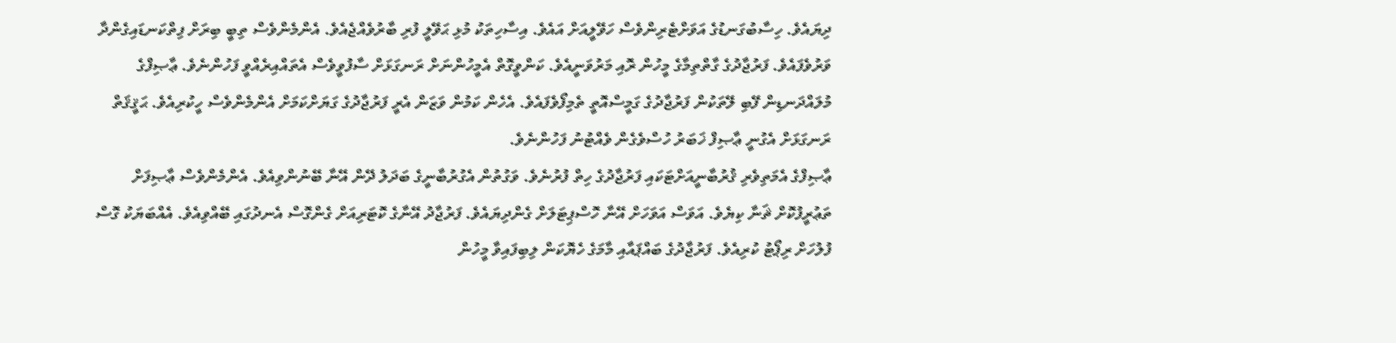ދިޔައެވެ. ހިސާބުގަނޑުގެ އަވަށްޓެރިންވެސް ހަވޭލީއަށް އައެވެ. އިސާހިތަކު މުޅި ޙަވޭލީ ފުރި ބާރުވެއްޖެއެވެ. އެންމެންވެސް ތިބީ ބިރަށް ފިތްކަނޑައިގެންދާ ވަރުވެފައެވެ. ފަރުޖާދުގެ ގާތްތިމާގެ މީހުން ރޮއި މަރުވަނީއެވެ. ކަންވީގޮތް އެމީހުންނަށް ރަނގަޅަށް ސާފުވީވެސް އެތައްއިރެއްވީ ފަހުންނެވެ. ޢާޞިފްގެ މުލައްދަނޑިން ފޭބި ލޭތަކުން ފަރުޖާދުގެ ގަމީސްއޮތީ ތެމިފޯވެފައެވެ. އެހެން ކަމުން ވަޒަން އެރީ ފަރުޖާދުގެ ގަޔަށްކަމަށް އެންމެންވެސް ހީކުރިއެވެ. ޙަޤީޤަތް ރަނގަޅަށް އެގުނީ ޢާޞިފް ޚަބަރު ހުސްވެގެން ވެއްޓުނު ފަހުންނެވެ.
ޢާޞިފްގެ އެމަތިވެރި ޤުރުބާނީއަށްޓަކައި ފަރުޖާދުގެ ހިތް ފުރުނެވެ. ވަގުތުން އެގުރުބާނީގެ ބަދަލު ދޭން އޭނާ ބޭނުންވިއެވެ. އެންމެންވެސް ޢާޞިފަށް ތަޢުރީފުކޮށް ޘަނާ ކިޔެވެ. އަވަސް އަވަހަށް އޭނާ ހޮސްޕިޓަލަށް ގެންދިޔައެވެ. ފަރުޖާދު އޭނާގެ ކޮޓަރިއަށް ގެންގޮސް އެނދުގައި ބޭއްވިއެވެ. އެއްބަޔަކު ގޮސް ފުލުހަށް ރިޕޯޓު ކުރިއެވެ. ފަރުޖާދުގެ ބައްޕައާއި މާމަގެ ހެޔޮކަން ލިބިފައިވާ މީހުން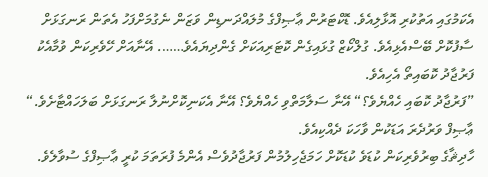އެކަމުގައި އަތުކުރި އޮޅާލިއެވެ. ޑޮކްޓަރުން ޢާޞިފްގެ މުލައްދަނޑިން ވަޒަން ނެގުމަށްފަހު އެތަން ރަނގަޅަށް ސާފުކޮށް ބޭސްއެޅިއެވެ. ގުލްކޯޒް ގުޅައިގެން ކޮޓަރިއަކަށް ގެންދިޔައެވެ……. އޭނާއަށް ހޭވެރިކަން ވުމާއެކު ފަރުޖާދު ކޮބައިތޯ އެހިއެވެ.
”ފަރުޖާދު ކޮބައި ހެއްޔެވެ؟“ އޭނާ ސަލާމަތްވި ހެއްޔެވެ؟ އޭނާ އެކަނިކޮށްނުލާ ރަނގަޅަށް ބަލަހައްޓާށެވެ.“ ޢާޞިފް ވަރުދެރަ އަޑަކުން ވާހަކަ ދެއްކިއެވެ.
ހާދިޘާގެ ބިރުވެރިކަން ކުޑަވެ ކުޑަކޮށް ހަމަޖެހިލުމުން ފަރުޖާދުވެސް އެންމެ ފުރަތަމަ ކުރީ ޢާޞިފްގެ ސުވާލެވެ.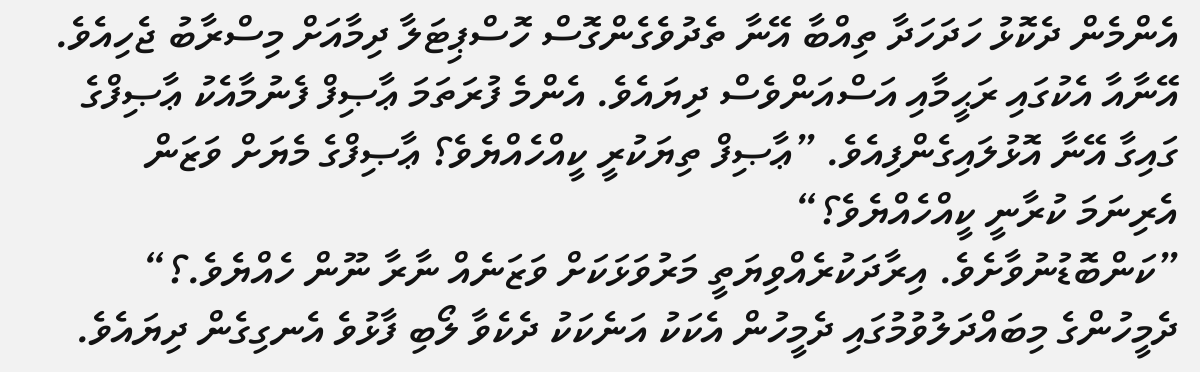އެންމެން ދެކޮޅު ހަދަހަދާ ތިއްބާ އޭނާ ތެދުވެގެންގޮސް ހޮސްޕިޓަލާ ދިމާއަށް މިސްރާބު ޖެހިއެވެ. އޭނާއާ އެކުގައި ރަޙީމާއި އަސްއަންވެސް ދިޔައެވެ. އެންމެ ފުރަތަމަ ޢާޞިފް ފެނުމާއެކު ޢާޞިފްގެ ގައިގާ އޭނާ އޮޅުލައިގެންފިއެވެ. ”ޢާޞިފް ތިޔަކުރީ ކީއްހެއްޔެވެ؟ ޢާޞިފްގެ މެޔަށް ވަޒަން އެރިނަމަ ކުރާނީ ކީއްހެއްޔެވެ؟“
”ކަންބޮޑުނުވާށެވެ. އިރާދަކުރެއްވިޔަތީ މަރުވަޅަކަށް ވަޒަނެއް ނާރާ ނޫން ހެއްޔެވެ.؟“ ދެމީހުންގެ މިބައްދަލުވުމުގައި ދެމީހުން އެކަކު އަނެކަކު ދެކެވާ ލޯބި ފާޅުވެ އެނގިގެން ދިޔައެވެ.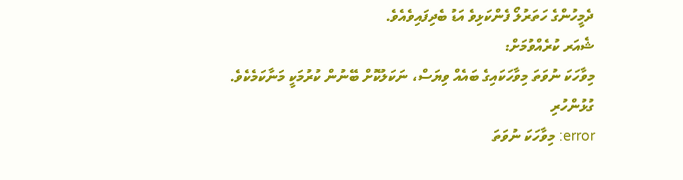ދެމީހުންގެ ހަތަރުލޯ ފެންކަޅިވެ އަޑު ބެދިފައިވެއެވެ.
ޝެއަރ ކުރެއްވުމަށް:
މިވާހަކަ ނުވަތަ މިވާހަކައިގެ ބައެއް ވިޔަސް، ނަކަލުކޮށް ބޭނުން ކުރުމަކީ މަނާކަމެކެވެ.
ގުޅުންހުރި
error: މިވާހަކަ ނުވަތަ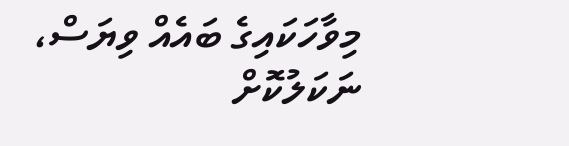މިވާހަކައިގެ ބައެއް ވިޔަސް، ނަކަލުކޮށް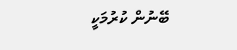ބޭނުން ކުރުމަކީ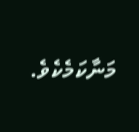މަނާކަމެކެވެ.